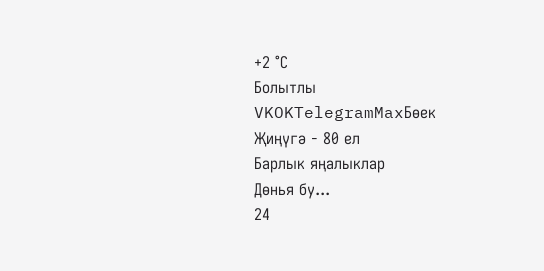+2 °С
Болытлы
VKOKTelegramMaxБөек Җиңүгә - 80 ел
Барлык яңалыклар
Дөнья бу...
24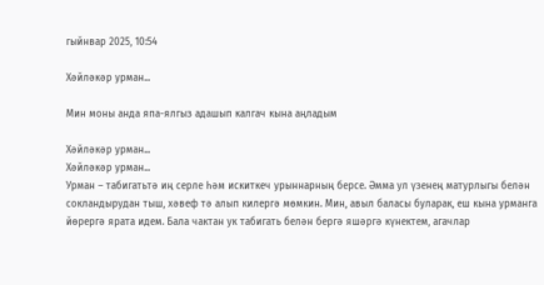гыйнвар 2025, 10:54

Хәйләкәр урман...

Мин моны анда япа-ялгыз адашып калгач кына аңладым

Хәйләкәр урман...
Хәйләкәр урман...
Урман – табигатьтә иң серле һәм искиткеч урыннарның берсе. Әмма ул үзенең матурлыгы белән сокландырудан тыш, хәвеф тә алып килергә мөмкин. Мин, авыл баласы буларак, еш кына урманга йөрергә ярата идем. Бала чактан ук табигать белән бергә яшәргә күнектем, агачлар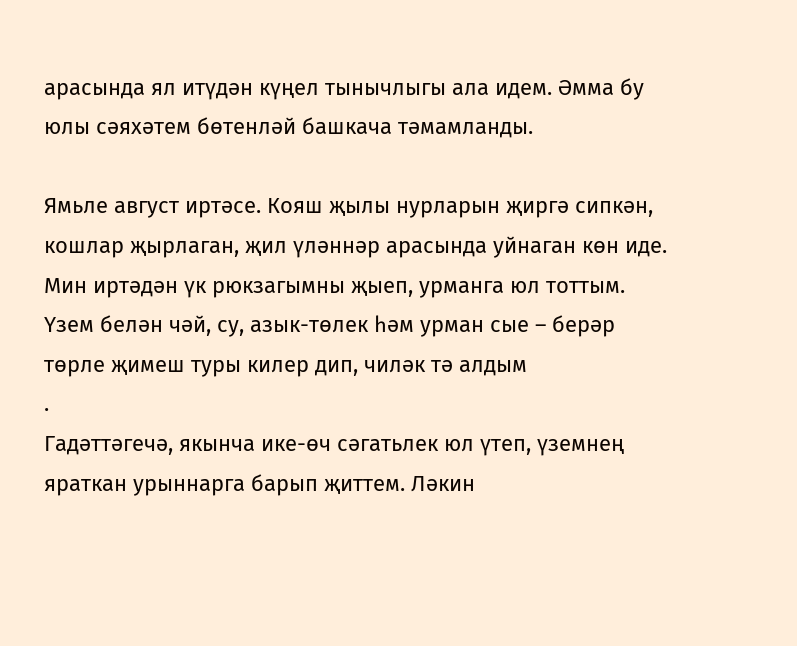арасында ял итүдән күңел тынычлыгы ала идем. Әмма бу юлы сәяхәтем бөтенләй башкача тәмамланды.

Ямьле август иртәсе. Кояш җылы нурларын җиргә сипкән, кошлар җырлаган, җил үләннәр арасында уйнаган көн иде. Мин иртәдән үк рюкзагымны җыеп, урманга юл тоттым. Үзем белән чәй, су, азык-төлек һәм урман сые – берәр төрле җимеш туры килер дип, чиләк тә алдым
.
Гадәттәгечә, якынча ике-өч сәгатьлек юл үтеп, үземнең яраткан урыннарга барып җиттем. Ләкин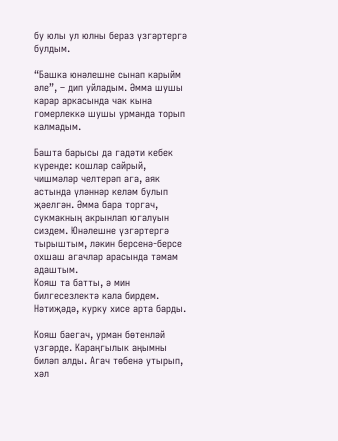бу юлы ул юлны бераз үзгәртергә булдым.

“Башка юнәлешне сынап карыйм әле”, – дип уйладым. Әмма шушы карар аркасында чак кына гомерлеккә шушы урманда торып калмадым.

Башта барысы да гадәти кебек күренде: кошлар сайрый, чишмәләр челтерәп ага, аяк астында үләннәр келәм булып җәелгән. Әмма бара торгач, сукмакның акрынлап югалуын сиздем. Юнәлешне үзгәртергә тырыштым, ләкин берсенә-берсе охшаш агачлар арасында тәмам адаштым.
Кояш та батты, ә мин билгесезлектә кала бирдем. Нәтиҗәдә, курку хисе арта барды.

Кояш баегач, урман бөтенләй үзгәрде. Караңгылык аңымны биләп алды. Агач төбенә утырып, хәл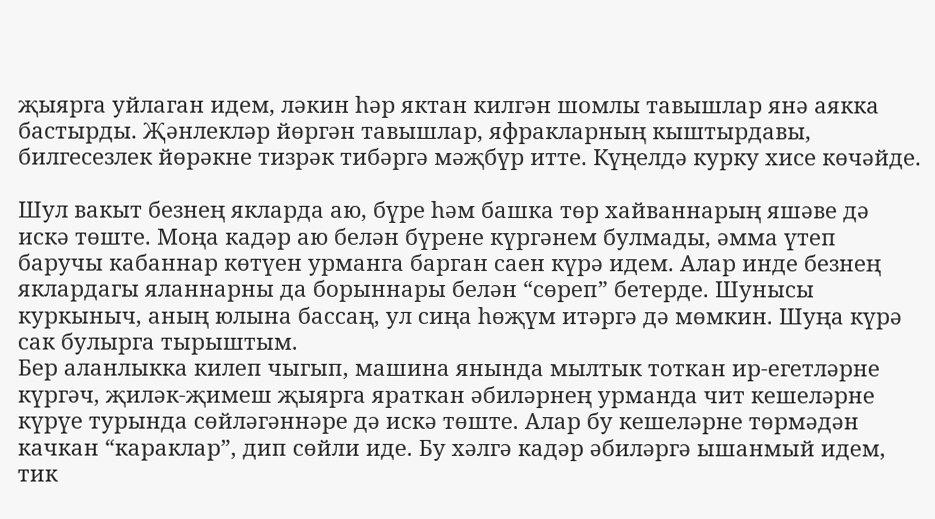җыярга уйлаган идем, ләкин һәр яктан килгән шомлы тавышлар янә аякка бастырды. Җәнлекләр йөргән тавышлар, яфракларның кыштырдавы, билгесезлек йөрәкне тизрәк тибәргә мәҗбүр итте. Күңелдә курку хисе көчәйде.

Шул вакыт безнең якларда аю, бүре һәм башка төр хайваннарың яшәве дә искә төште. Моңа кадәр аю белән бүрене күргәнем булмады, әмма үтеп баручы кабаннар көтүен урманга барган саен күрә идем. Алар инде безнең яклардагы яланнарны да борыннары белән “сөреп” бетерде. Шунысы куркыныч, аның юлына бассаң, ул сиңа һөҗүм итәргә дә мөмкин. Шуңа күрә сак булырга тырыштым.
Бер аланлыкка килеп чыгып, машина янында мылтык тоткан ир-егетләрне күргәч, җиләк-җимеш җыярга яраткан әбиләрнең урманда чит кешеләрне күрүе турында сөйләгәннәре дә искә төште. Алар бу кешеләрне төрмәдән качкан “караклар”, дип сөйли иде. Бу хәлгә кадәр әбиләргә ышанмый идем, тик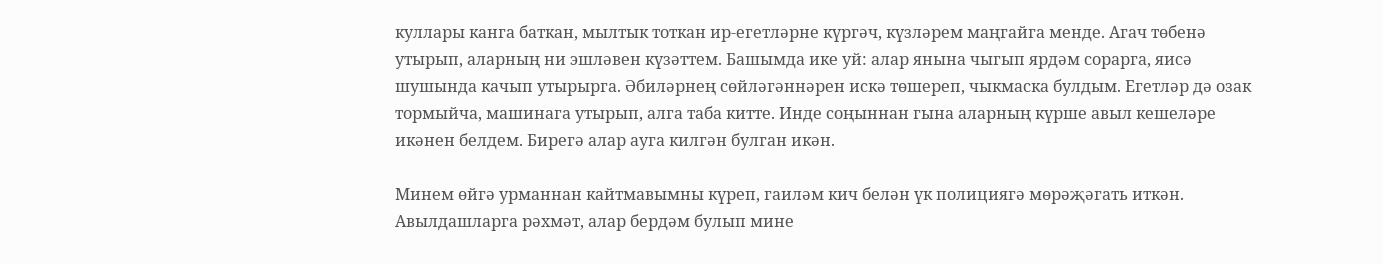куллары канга баткан, мылтык тоткан ир-егетләрне күргәч, күзләрем маңгайга менде. Агач төбенә утырып, аларның ни эшләвен күзәттем. Башымда ике уй: алар янына чыгып ярдәм сорарга, яисә шушында качып утырырга. Әбиләрнең сөйләгәннәрен искә төшереп, чыкмаска булдым. Егетләр дә озак тормыйча, машинага утырып, алга таба китте. Инде соңыннан гына аларның күрше авыл кешеләре икәнен белдем. Бирегә алар ауга килгән булган икән.

Минем өйгә урманнан кайтмавымны күреп, гаиләм кич белән үк полициягә мөрәҗәгать иткән. Авылдашларга рәхмәт, алар бердәм булып мине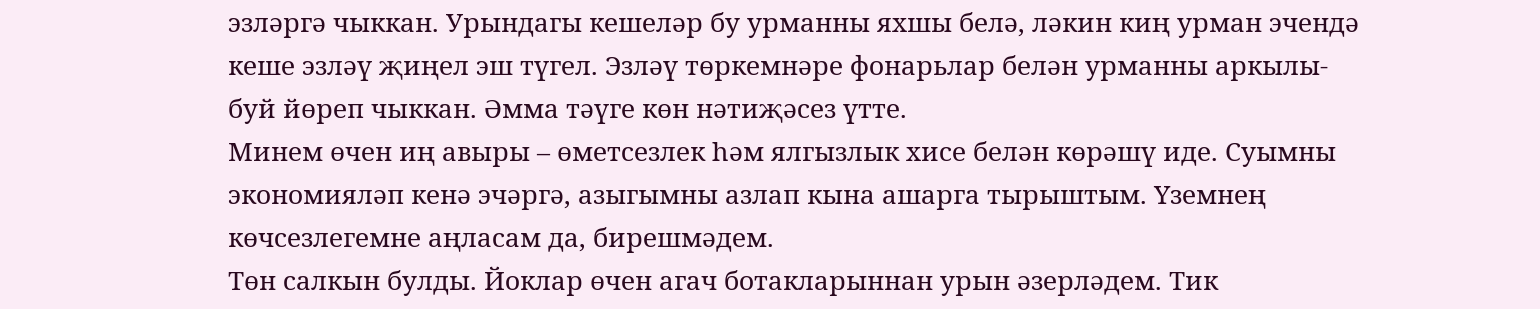эзләргә чыккан. Урындагы кешеләр бу урманны яхшы белә, ләкин киң урман эчендә кеше эзләү җиңел эш түгел. Эзләү төркемнәре фонарьлар белән урманны аркылы-буй йөреп чыккан. Әмма тәүге көн нәтиҗәсез үтте.
Минем өчен иң авыры – өметсезлек һәм ялгызлык хисе белән көрәшү иде. Суымны экономияләп кенә эчәргә, азыгымны азлап кына ашарга тырыштым. Үземнең көчсезлегемне аңласам да, бирешмәдем.
Төн салкын булды. Йоклар өчен агач ботакларыннан урын әзерләдем. Тик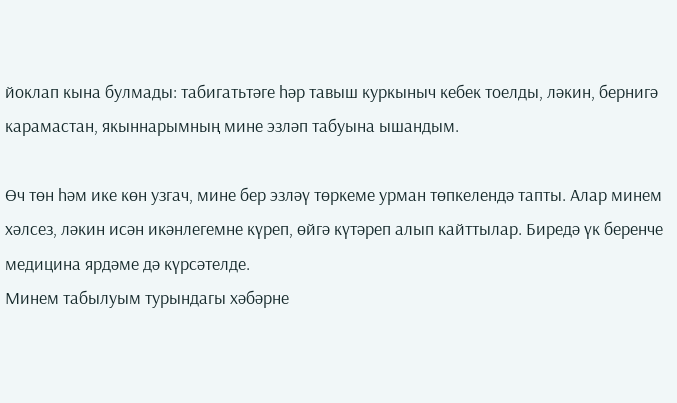йоклап кына булмады: табигатьтәге һәр тавыш куркыныч кебек тоелды, ләкин, бернигә карамастан, якыннарымның мине эзләп табуына ышандым.

Өч төн һәм ике көн узгач, мине бер эзләү төркеме урман төпкелендә тапты. Алар минем хәлсез, ләкин исән икәнлегемне күреп, өйгә күтәреп алып кайттылар. Биредә үк беренче медицина ярдәме дә күрсәтелде.
Минем табылуым турындагы хәбәрне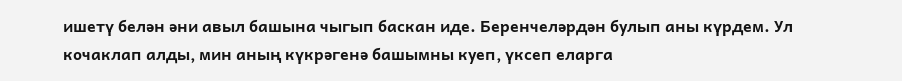ишетү белән әни авыл башына чыгып баскан иде. Беренчеләрдән булып аны күрдем. Ул кочаклап алды, мин аның күкрәгенә башымны куеп, үксеп еларга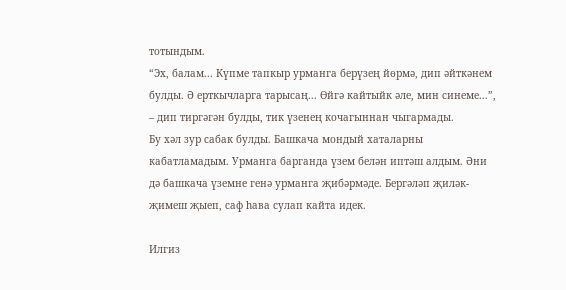тотындым.
“Эх, балам... Күпме тапкыр урманга берүзең йөрмә, дип әйткәнем булды. Ә ерткычларга тарысаң... Өйгә кайтыйк әле, мин синеме...”, – дип тиргәгән булды, тик үзенең кочагыннан чыгармады.
Бу хәл зур сабак булды. Башкача мондый хаталарны кабатламадым. Урманга барганда үзем белән иптәш алдым. Әни дә башкача үземне генә урманга җибәрмәде. Бергәләп җиләк-җимеш җыеп, саф һава сулап кайта идек.

Илгиз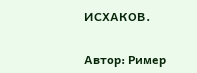ИСХАКОВ.


Автор: Ример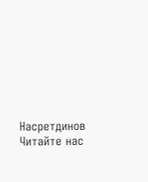Насретдинов
Читайте нас